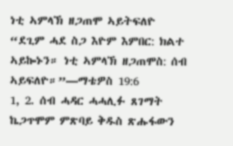ነቲ ኣምላኽ ዘጋጠሞ ኣይትፍለዮ
“ደጊም ሓደ ስጋ እዮም እምበር: ክልተ ኣይኰኑን። ነቲ ኣምላኽ ዘጋጠሞስ: ሰብ ኣይፍለዮ።”—ማቴዎስ 19:6
1, 2. ሰብ ሓዳር ሓሓሊፉ ጸገማት ኬጋጥሞም ምጽባይ ቅዱስ ጽሑፋውን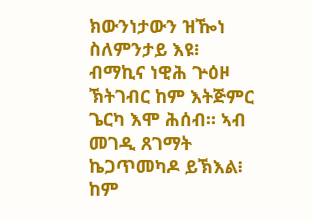ክውንነታውን ዝዀነ ስለምንታይ እዩ፧
ብማኪና ነዊሕ ጕዕዞ ኽትገብር ከም እትጅምር ጌርካ እሞ ሕሰብ። ኣብ መገዲ ጸገማት ኬጋጥመካዶ ይኽእል፧ ከም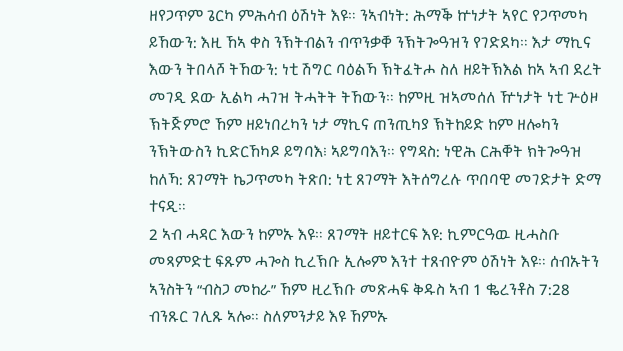ዘየጋጥም ጌርካ ምሕሳብ ዕሽነት እዩ። ንኣብነት: ሕማቕ ኵነታት ኣየር የጋጥመካ ይኸውን: እዚ ኸኣ ቀስ ንኽትብልን ብጥንቃቐ ንኽትጐዓዝን የገድደካ። እታ ማኪና እውን ትበላሾ ትኸውን: ነቲ ሽግር ባዕልኻ ኽትፈትሖ ስለ ዘይትኽእል ከኣ ኣብ ደረት መገዲ ደው ኢልካ ሓገዝ ትሓትት ትኸውን። ከምዚ ዝኣመሰለ ዅነታት ነቲ ጕዕዞ ኽትጅምሮ ኸም ዘይነበረካን ነታ ማኪና ጠንጢካያ ኽትከይድ ከም ዘሎካን ንኽትውስን ኪድርኸካዶ ይግባእ፧ ኣይግባእን። የግዳስ: ነዊሕ ርሕቐት ክትጐዓዝ ከለኻ: ጸገማት ኬጋጥመካ ትጽበ: ነቲ ጸገማት እትሰግረሉ ጥበባዊ መገድታት ድማ ተናዲ።
2 ኣብ ሓዳር እውን ከምኡ እዩ። ጸገማት ዘይተርፍ እዩ: ኪምርዓዉ ዚሓስቡ መጻምድቲ ፍጹም ሓጐስ ኪረኽቡ ኢሎም እንተ ተጸብዮም ዕሽነት እዩ። ሰብኡትን ኣንስትን “ብስጋ መከራ” ኸም ዚረኽቡ መጽሓፍ ቅዱስ ኣብ 1 ቈረንቶስ 7:28 ብንጹር ገሊጹ ኣሎ። ስለምንታይ እዩ ኸምኡ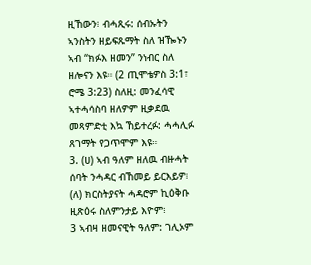ዚኸውን፧ ብሓጺሩ: ሰብኡትን ኣንስትን ዘይፍጹማት ስለ ዝዀኑን ኣብ “ክፉእ ዘመን” ንነብር ስለ ዘሎናን እዩ። (2 ጢሞቴዎስ 3:1፣ ሮሜ 3:23) ስለዚ: መንፈሳዊ ኣተሓሳስባ ዘለዎም ዚቃደዉ መጻምድቲ እኳ ኸይተረፉ: ሓሓሊፉ ጸገማት የጋጥሞም እዩ።
3. (ሀ) ኣብ ዓለም ዘለዉ ብዙሓት ሰባት ንሓዳር ብኸመይ ይርእይዎ፧ (ለ) ክርስትያናት ሓዳሮም ኪዕቅቡ ዚጽዕሩ ስለምንታይ እዮም፧
3 ኣብዛ ዘመናዊት ዓለም: ገሊኦም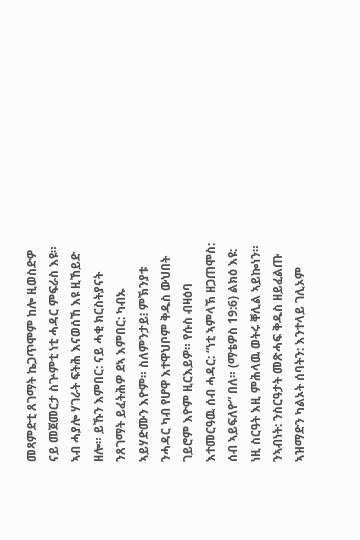መጻምድቲ ጸገማት ኬጋጥሞም ከሎ ዚወስድዎ ናይ መጀመርታ ስጕምቲ ነቲ ሓዳር ምፍራስ እዩ። ኣብ ሓያሎ ሃገራት ፍትሕ እናወሰኸ እዩ ዚኸይድ ዘሎ። ይኹን እምበር: ናይ ሓቂ ክርስትያናት ንጸገማት ይፈትሕዎ ደኣ እምበር: ካብኡ ኣይሃድሙን እዮም። ስለምንታይ፧ ምኽንያቱ ንሓዳር ካብ የሆዋ እተዋህቦም ቅዱስ ውህበት ገይሮም እዮም ዚርእይዎ። የሱስ ብዛዕባ እተመርዓዉ ሰብ ሓዳር: “ነቲ ኣምላኽ ዘጋጠሞስ: ሰብ ኣይፍለዮ” በለ። (ማቴዎስ 19:6) ልክዕ እዩ: ነዚ ስርዓት እዚ ምሕላዉ ወትሩ ቐሊል ኣይኰነን። ንኣብነት: ንስርዓታት መጽሓፍ ቅዱስ ዘይፈልጡ ኣዝማድን ካልኦት ሰባትን: እንተላይ ገሊኦም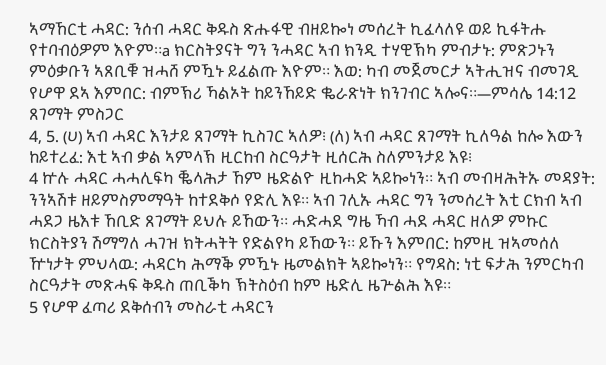ኣማኸርቲ ሓዳር: ንሰብ ሓዳር ቅዱስ ጽሑፋዊ ብዘይኰነ መሰረት ኪፈላለዩ ወይ ኪፋትሑ የተባብዕዎም እዮም።a ክርስትያናት ግን ንሓዳር ኣብ ክንዲ ተሃዊኽካ ምብታኑ: ምጽጋኑን ምዕቃቡን ኣጸቢቑ ዝሓሸ ምዃኑ ይፈልጡ እዮም። እወ: ካብ መጀመርታ ኣትሒዝና ብመገዲ የሆዋ ደኣ እምበር: ብምኽሪ ኻልኦት ከይንኸይድ ቈራጽነት ክንገብር ኣሎና።—ምሳሌ 14:12
ጸገማት ምስጋር
4, 5. (ሀ) ኣብ ሓዳር እንታይ ጸገማት ኪስገር ኣለዎ፧ (ለ) ኣብ ሓዳር ጸገማት ኪለዓል ከሎ እውን ከይተረፈ: እቲ ኣብ ቃል ኣምላኽ ዚርከብ ስርዓታት ዚሰርሕ ስለምንታይ እዩ፧
4 ኵሉ ሓዳር ሓሓሊፍካ ቘላሕታ ኸም ዜድልዮ ዚከሓድ ኣይኰነን። ኣብ መብዛሕትኡ መዳያት: ንንኣሽቱ ዘይምስምማዓት ከተደቅሶ የድሊ እዩ። ኣብ ገሊኡ ሓዳር ግን ንመሰረት እቲ ርክብ ኣብ ሓደጋ ዜእቱ ኸቢድ ጸገማት ይህሉ ይኸውን። ሓድሓደ ግዜ ኻብ ሓደ ሓዳር ዘለዎ ምኩር ክርስትያን ሽማግለ ሓገዝ ክትሓትት የድልየካ ይኸውን። ይኹን እምበር: ከምዚ ዝኣመሰለ ዅነታት ምህላዉ: ሓዳርካ ሕማቕ ምዃኑ ዜመልክት ኣይኰነን። የግዳስ: ነቲ ፍታሕ ንምርካብ ስርዓታት መጽሓፍ ቅዱስ ጠቢቕካ ኽትስዕብ ከም ዜድሊ ዜጕልሕ እዩ።
5 የሆዋ ፈጣሪ ደቅሰብን መስራቲ ሓዳርን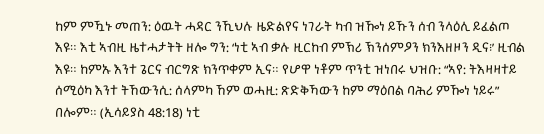ከም ምዃኑ መጠን: ዕዉት ሓዳር ንኺህሉ ዜድልየና ነገራት ካብ ዝዀነ ይኹን ሰብ ንላዕሊ ይፈልጦ እዩ። እቲ ኣብዚ ዜተሓታትት ዘሎ ግን: ‘ነቲ ኣብ ቃሉ ዚርከብ ምኽሪ ኽንሰምዖን ክንእዘዞን ዲና፧’ ዚብል እዩ። ከምኡ እንተ ጌርና ብርግጽ ክንጥቀም ኢና። የሆዋ ነቶም ጥንቲ ዝነበሩ ህዝቡ: “ኣየ: ትእዛዛተይ ሰሚዕካ እንተ ትኸውንሲ: ሰላምካ ኸም ወሓዚ: ጽድቅኻውን ከም ማዕበል ባሕሪ ምዀነ ነይሩ” በሎም። (ኢሳይያስ 48:18) ነቲ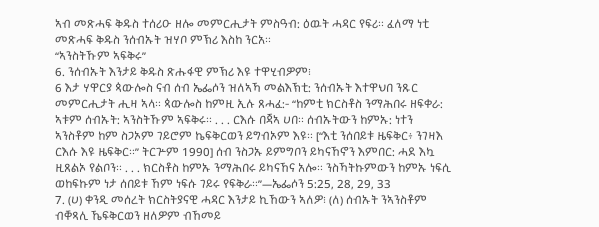ኣብ መጽሓፍ ቅዱስ ተሰሪዑ ዘሎ መምርሒታት ምስዓብ: ዕዉት ሓዳር የፍሪ። ፈለማ ነቲ መጽሓፍ ቅዱስ ንሰብኡት ዝሃቦ ምኽሪ እስከ ንርአ።
“ኣንስትኹም ኣፍቅሩ”
6. ንሰብኡት እንታይ ቅዱስ ጽሑፋዊ ምኽሪ እዩ ተዋሂብዎም፧
6 እታ ሃዋርያ ጳውሎስ ናብ ሰብ ኤፌሶን ዝለኣኻ መልእኽቲ: ንሰብኡት እተዋህበ ንጹር መምርሒታት ሒዛ ኣላ። ጳውሎስ ከምዚ ኢሉ ጸሓፈ:- “ከምቲ ክርስቶስ ንማሕበሩ ዘፍቀራ: ኣቱም ሰብኡት: ኣንስትኹም ኣፍቅሩ። . . . ርእሱ በጃኣ ሀበ። ሰብኡትውን ከምኡ: ነተን ኣንስቶም ከም ስጋኦም ገይሮም ኬፍቅርወን ይግብኦም እዩ። [“እቲ ንሰበይቱ ዜፍቅር፥ ንገዛእ ርእሱ እዩ ዜፍቅር።” ትርጕም 1990] ሰብ ንስጋኡ ይምግቦን ይካናኸኖን እምበር: ሓደ እኳ ዚጸልኦ የልቦን። . . . ክርስቶስ ከምኡ ንማሕበሩ ይካናኸና አሎ። ንስኻትኩምውን ከምኡ ነፍሲ ወከፍኩም ነታ ሰበይቱ ኸም ነፍሱ ገይሩ የፍቅራ።”—ኤፌሶን 5:25, 28, 29, 33
7. (ሀ) ቀንዲ መሰረት ክርስትያናዊ ሓዳር እንታይ ኪኸውን ኣለዎ፧ (ለ) ሰብኡት ንኣንስቶም ብቐጻሊ ኼፍቅርወን ዘለዎም ብኸመይ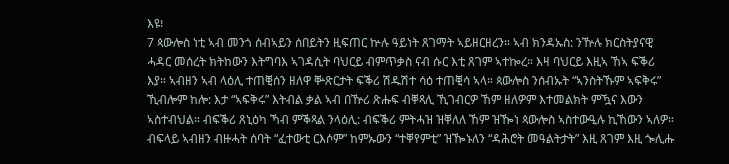እዩ፧
7 ጳውሎስ ነቲ ኣብ መንጎ ሰብኣይን ሰበይትን ዚፍጠር ኵሉ ዓይነት ጸገማት ኣይዘርዘረን። ኣብ ክንዳኡስ: ንዅሉ ክርስትያናዊ ሓዳር መሰረት ክትከውን እትግባእ ኣገዳሲት ባህርይ ብምጥቃስ ናብ ሱር እቲ ጸገም ኣተኰረ። እዛ ባህርይ እዚኣ ኸኣ ፍቕሪ እያ። ኣብዘን ኣብ ላዕሊ ተጠቒሰን ዘለዋ ቝጽርታት ፍቕሪ ሽዱሽተ ሳዕ ተጠቒሳ ኣላ። ጳውሎስ ንሰብኡት “ኣንስትኹም ኣፍቅሩ” ኺብሎም ከሎ: እታ “ኣፍቅሩ” እትብል ቃል ኣብ በዅሪ ጽሑፍ ብቐጻሊ ኺገብርዎ ኸም ዘለዎም እተመልክት ምዃና እውን ኣስተብህል። ብፍቕሪ ጸኒዕካ ኻብ ምቕጻል ንላዕሊ: ብፍቕሪ ምትሓዝ ዝቐለለ ኸም ዝዀነ ጳውሎስ ኣስተውዒሉ ኪኸውን ኣለዎ። ብፍላይ ኣብዘን ብዙሓት ሰባት “ፈተውቲ ርእሶም” ከምኡውን “ተቐየምቲ” ዝዀኑለን “ዳሕሮት መዓልትታት” እዚ ጸገም እዚ ጐሊሑ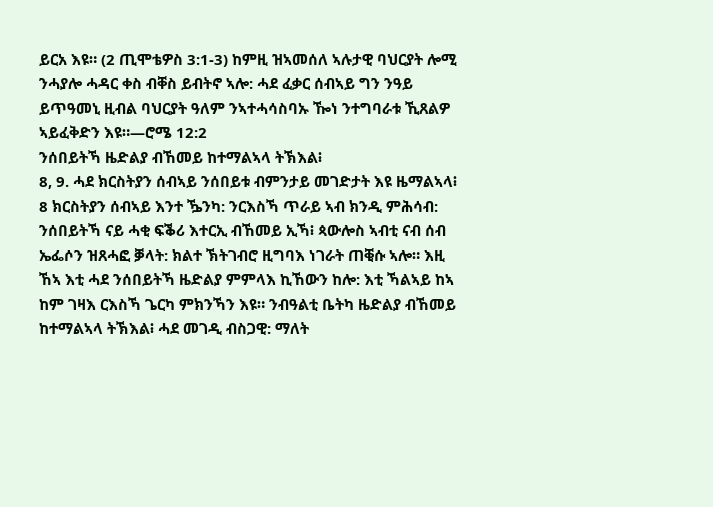ይርአ እዩ። (2 ጢሞቴዎስ 3:1-3) ከምዚ ዝኣመሰለ ኣሉታዊ ባህርያት ሎሚ ንሓያሎ ሓዳር ቀስ ብቐስ ይብትኖ ኣሎ: ሓደ ፈቃር ሰብኣይ ግን ንዓይ ይጥዓመኒ ዚብል ባህርያት ዓለም ንኣተሓሳስባኡ ዀነ ንተግባራቱ ኺጸልዎ ኣይፈቅድን እዩ።—ሮሜ 12:2
ንሰበይትኻ ዜድልያ ብኸመይ ከተማልኣላ ትኽእል፧
8, 9. ሓደ ክርስትያን ሰብኣይ ንሰበይቱ ብምንታይ መገድታት እዩ ዜማልኣላ፧
8 ክርስትያን ሰብኣይ እንተ ዄንካ: ንርእስኻ ጥራይ ኣብ ክንዲ ምሕሳብ: ንሰበይትኻ ናይ ሓቂ ፍቕሪ እተርኢ ብኸመይ ኢኻ፧ ጳውሎስ ኣብቲ ናብ ሰብ ኤፌሶን ዝጸሓፎ ቓላት: ክልተ ኽትገብሮ ዚግባእ ነገራት ጠቒሱ ኣሎ። እዚ ኸኣ እቲ ሓደ ንሰበይትኻ ዜድልያ ምምላእ ኪኸውን ከሎ: እቲ ኻልኣይ ከኣ ከም ገዛእ ርእስኻ ጌርካ ምክንኻን እዩ። ንብዓልቲ ቤትካ ዜድልያ ብኸመይ ከተማልኣላ ትኽእል፧ ሓደ መገዲ ብስጋዊ: ማለት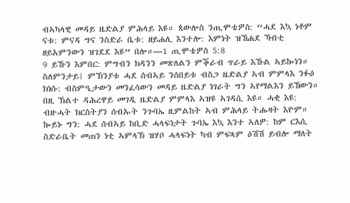ብኣካላዊ መዳይ ዜድልያ ምሕላይ እዩ። ጳውሎስ ንጢሞቴዎስ: “ሓደ እኳ ነቶም ናቱ: ምናዳ ግና ንስድራ ቤቱ: ዘይሐሊ እንተሎ: እምነት ዝኸሐደ ኻብቲ ዘይአምንውን ዝገደደ እዩ” በሎ።—1 ጢሞቴዎስ 5:8
9 ይኹን እምበር: ምግብን ክዳንን መጽለልን ምቕራብ ጥራይ እኹል ኣይኰነን። ስለምንታይ፧ ምኽንያቱ ሓደ ሰብኣይ ንሰበይቱ ብስጋ ዜድልያ ኣብ ምምላእ ንፉዕ ክነሱ: ብስምዒታውን መንፈሳውን መዳይ ዜድልያ ነገራት ግን ኣየማልእን ይኸውን። በዚ ኽልተ ዳሕረዋይ መገዲ ዜድልያ ምምላእ ኣዝዩ ኣገዳሲ እዩ። ሓቂ እዩ: ብዙሓት ክርስትያን ሰብኡት ንጉባኤ ዚምልከት ኣብ ምሕላይ ትሑዛት እዮም። ኰይኑ ግን: ሓደ ሰብኣይ ከቢድ ሓላፍነታት ጉባኤ እኳ እንተ ኣለዎ: ከም ርእሲ ስድራቤት መጠን ነቲ ኣምላኽ ዝሃቦ ሓላፍነት ካብ ምፍጻም ዕሽሽ ይብሎ ማለት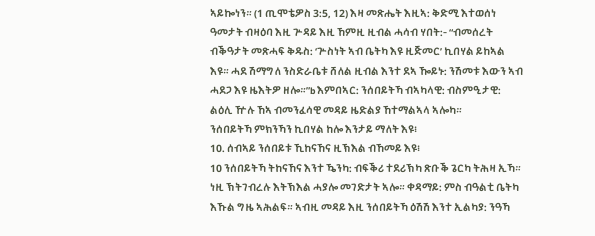ኣይኰነን። (1 ጢሞቴዎስ 3:5, 12) እዛ መጽሔት እዚኣ: ቅድሚ እተወሰነ ዓመታት ብዛዕባ እዚ ጕዳይ እዚ ኸምዚ ዚብል ሓሳብ ሃበት:- “ብመሰረት ብቕዓታት መጽሓፍ ቅዱስ: ‘ጕስነት ኣብ ቤትካ እዩ ዚጅመር’ ኪበሃል ይከኣል እዩ። ሓደ ሽማግለ ንስድራቤቱ ሸለል ዚብል እንተ ደኣ ዀይኑ: ንሽመቱ እውን ኣብ ሓደጋ እዩ ዜእትዎ ዘሎ።”b እምበኣር: ንሰበይትኻ ብኣካላዊ: ብስምዒታዊ: ልዕሊ ዅሉ ኸኣ ብመንፈሳዊ መዳይ ዜድልያ ኸተማልኣላ ኣሎካ።
ንሰበይትኻ ምክንኻን ኪበሃል ከሎ እንታይ ማለት እዩ፧
10. ሰብኣይ ንሰበይቱ ኺከናኸና ዚኽእል ብኸመይ እዩ፧
10 ንሰበይትኻ ትከናኸና እንተ ዄንካ: ብፍቕሪ ተደሪኽካ ጽቡቕ ጌርካ ትሕዛ ኢኻ። ነዚ ኽትገብረሉ እትኽእል ሓያሎ መገድታት ኣሎ። ቀዳማይ: ምስ ብዓልቲ ቤትካ እኹል ግዜ ኣሕልፍ። ኣብዚ መዳይ እዚ ንሰበይትኻ ዕሽሽ እንተ ኢልካያ: ንዓኻ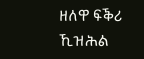ዘለዋ ፍቕሪ ኺዝሕል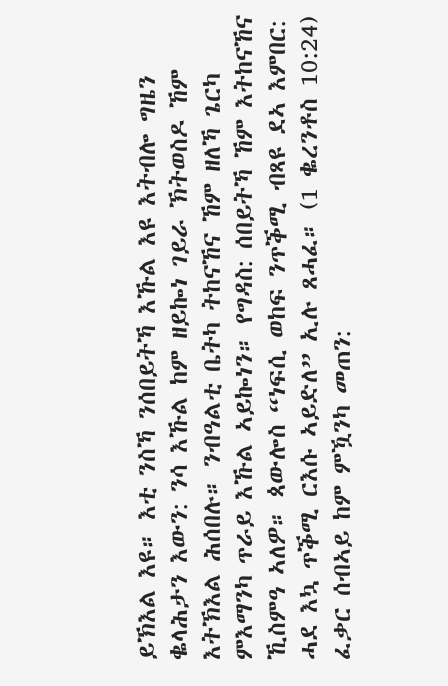ይኽእል እዩ። እቲ ንስኻ ንሰበይትኻ እኹል እዩ እትብሎ ግዜን ቈላሕታን እውን: ንሳ እኹል ከም ዘይኰነ ገይራ ኽትወስዶ ኸም እትኽእል ሕሰበሉ። ንብዓልቲ ቤትካ ትከናኸና ኸም ዘለኻ ጌርካ ምእማንካ ጥራይ እኹል ኣይኰነን። የግዳስ: ሰበይትኻ ኸም እትከናኸና ኺስምዓ ኣለዎ። ጳውሎስ “ነፍሲ ወከፍ ንጥቕሚ ብጻዩ ደኣ እምበር: ሓደ እኳ ጥቕሚ ርእሱ ኣይድለ” ኢሉ ጸሓፈ። (1 ቈረንቶስ 10:24) ፈቃር ሰብኣይ ከም ምዃንካ መጠን: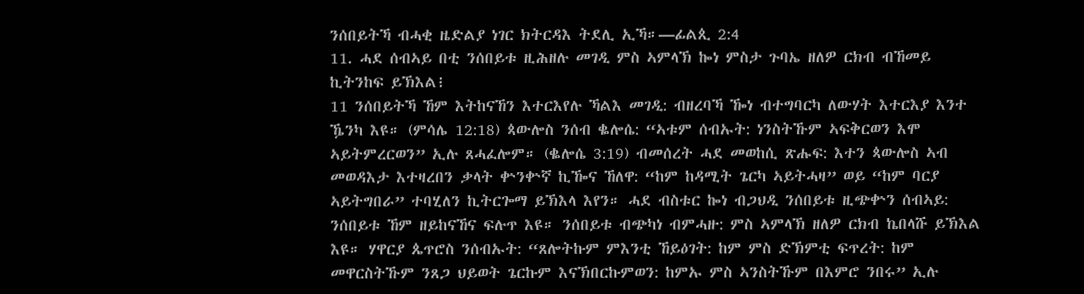ንሰበይትኻ ብሓቂ ዜድልያ ነገር ክትርዳእ ትደሊ ኢኻ።—ፊልጲ 2:4
11. ሓደ ሰብኣይ በቲ ንሰበይቱ ዚሕዘሉ መገዲ ምስ ኣምላኽ ኰነ ምስታ ጉባኤ ዘለዎ ርክብ ብኸመይ ኪትንከፍ ይኽእል፧
11 ንሰበይትኻ ኸም እትከናኸን እተርእየሉ ኻልእ መገዲ: ብዘረባኻ ዀነ ብተግባርካ ለውሃት እተርእያ እንተ ዄንካ እዩ። (ምሳሌ 12:18) ጳውሎስ ንሰብ ቈሎሴ: “ኣቱም ሰብኡት: ነንስትኹም ኣፍቅርወን እሞ ኣይትምረርወን” ኢሉ ጸሓፈሎም። (ቈሎሴ 3:19) ብመሰረት ሓደ መወከሲ ጽሑፍ: እተን ጳውሎስ ኣብ መወዳእታ እተዛረበን ቃላት ቍንቍኛ ኪዀና ኸለዋ: “ከም ከዳሚት ጌርካ ኣይትሓዛ” ወይ “ከም ባርያ ኣይትግበራ” ተባሂለን ኪትርጐማ ይኽእላ እየን። ሓደ ብስቱር ኰነ ብጋህዲ ንሰበይቱ ዚጭቍን ሰብኣይ: ንሰበይቱ ኸም ዘይከናኸና ፍሉጥ እዩ። ንሰበይቱ ብጭካነ ብምሓዙ: ምስ ኣምላኽ ዘለዎ ርክብ ኬበላሹ ይኽእል እዩ። ሃዋርያ ጴጥሮስ ንሰብኡት: “ጸሎትኩም ምእንቲ ኸይዕገት: ከም ምስ ድኽምቲ ፍጥረት: ከም መዋርስትኹም ንጸጋ ህይወት ጌርኩም እናኽበርኩምወን: ከምኡ ምስ ኣንስትኹም በእምሮ ንበሩ” ኢሉ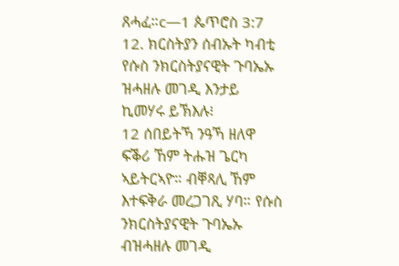ጸሓፈ።c—1 ጴጥሮስ 3:7
12. ክርስትያን ሰብኡት ካብቲ የሱስ ንክርስትያናዊት ጉባኤኡ ዝሓዘሉ መገዲ እንታይ ኪመሃሩ ይኽእሉ፧
12 ሰበይትኻ ንዓኻ ዘለዋ ፍቕሪ ኸም ትሑዝ ጌርካ ኣይትርኣዮ። ብቐጻሊ ኸም እተፍቅራ መረጋገጺ ሃባ። የሱስ ንክርስትያናዊት ጉባኤኡ ብዝሓዘሉ መገዲ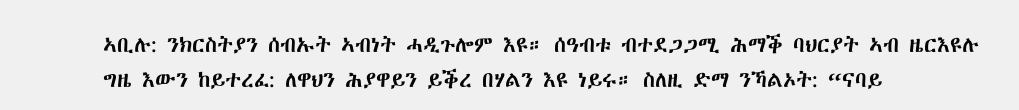ኣቢሉ: ንክርስትያን ሰብኡት ኣብነት ሓዲጉሎም እዩ። ሰዓብቱ ብተደጋጋሚ ሕማቕ ባህርያት ኣብ ዜርእዩሉ ግዜ እውን ከይተረፈ: ለዋህን ሕያዋይን ይቕረ በሃልን እዩ ነይሩ። ስለዚ ድማ ንኻልኦት: “ናባይ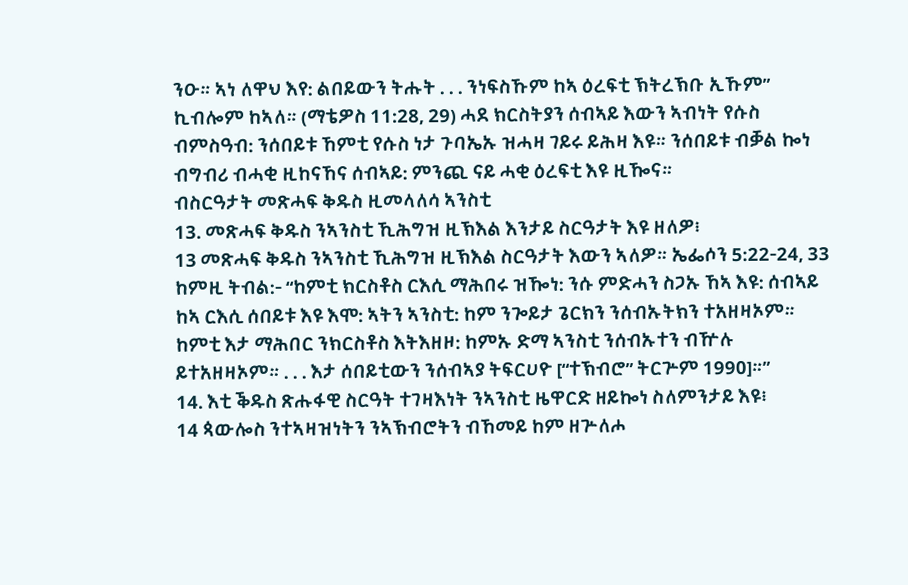ንዑ። ኣነ ለዋህ እየ: ልበይውን ትሑት . . . ንነፍስኹም ከኣ ዕረፍቲ ኽትረኽቡ ኢኹም” ኪብሎም ከኣለ። (ማቴዎስ 11:28, 29) ሓደ ክርስትያን ሰብኣይ እውን ኣብነት የሱስ ብምስዓብ: ንሰበይቱ ኸምቲ የሱስ ነታ ጉባኤኡ ዝሓዛ ገይሩ ይሕዛ እዩ። ንሰበይቱ ብቓል ኰነ ብግብሪ ብሓቂ ዚከናኸና ሰብኣይ: ምንጪ ናይ ሓቂ ዕረፍቲ እዩ ዚዀና።
ብስርዓታት መጽሓፍ ቅዱስ ዚመላለሳ ኣንስቲ
13. መጽሓፍ ቅዱስ ንኣንስቲ ኺሕግዝ ዚኽእል እንታይ ስርዓታት እዩ ዘለዎ፧
13 መጽሓፍ ቅዱስ ንኣንስቲ ኺሕግዝ ዚኽእል ስርዓታት እውን ኣለዎ። ኤፌሶን 5:22-24, 33 ከምዚ ትብል:- “ከምቲ ክርስቶስ ርእሲ ማሕበሩ ዝዀነ: ንሱ ምድሓን ስጋኡ ኸኣ እዩ: ሰብኣይ ከኣ ርእሲ ሰበይቱ እዩ እሞ: ኣትን ኣንስቲ: ከም ንጐይታ ጌርክን ንሰብኡትክን ተአዘዛኦም። ከምቲ እታ ማሕበር ንክርስቶስ እትእዘዞ: ከምኡ ድማ ኣንስቲ ንሰብኡተን ብዅሉ ይተአዘዛኦም። . . . እታ ሰበይቲውን ንሰብኣያ ትፍርሀዮ [“ተኽብሮ” ትርጕም 1990]።”
14. እቲ ቕዱስ ጽሑፋዊ ስርዓት ተገዛእነት ንኣንስቲ ዜዋርድ ዘይኰነ ስለምንታይ እዩ፧
14 ጳውሎስ ንተኣዛዝነትን ንኣኽብሮትን ብኸመይ ከም ዘጕለሖ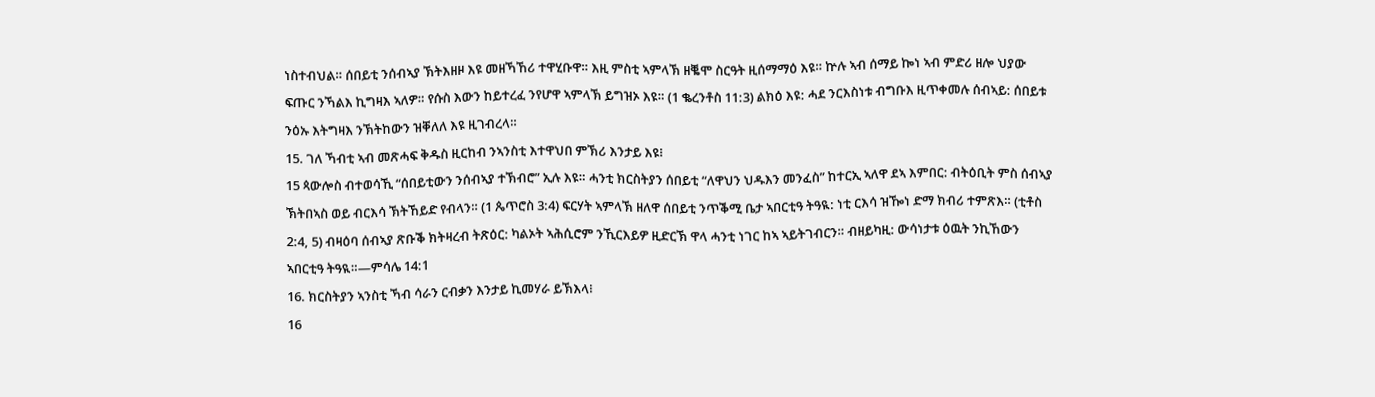ነስተብህል። ሰበይቲ ንሰብኣያ ኽትእዘዞ እዩ መዘኻኸሪ ተዋሂቡዋ። እዚ ምስቲ ኣምላኽ ዘቘሞ ስርዓት ዚሰማማዕ እዩ። ኵሉ ኣብ ሰማይ ኰነ ኣብ ምድሪ ዘሎ ህያው ፍጡር ንኻልእ ኪግዛእ ኣለዎ። የሱስ እውን ከይተረፈ ንየሆዋ ኣምላኽ ይግዝኦ እዩ። (1 ቈረንቶስ 11:3) ልክዕ እዩ: ሓደ ንርእስነቱ ብግቡእ ዚጥቀመሉ ሰብኣይ: ሰበይቱ ንዕኡ እትግዛእ ንኽትከውን ዝቐለለ እዩ ዚገብረላ።
15. ገለ ኻብቲ ኣብ መጽሓፍ ቅዱስ ዚርከብ ንኣንስቲ እተዋህበ ምኽሪ እንታይ እዩ፧
15 ጳውሎስ ብተወሳኺ “ሰበይቲውን ንሰብኣያ ተኽብሮ” ኢሉ እዩ። ሓንቲ ክርስትያን ሰበይቲ “ለዋህን ህዱእን መንፈስ” ከተርኢ ኣለዋ ደኣ እምበር: ብትዕቢት ምስ ሰብኣያ ኽትበኣስ ወይ ብርእሳ ኽትኸይድ የብላን። (1 ጴጥሮስ 3:4) ፍርሃት ኣምላኽ ዘለዋ ሰበይቲ ንጥቕሚ ቤታ ኣበርቲዓ ትዓዪ: ነቲ ርእሳ ዝዀነ ድማ ክብሪ ተምጽእ። (ቲቶስ 2:4, 5) ብዛዕባ ሰብኣያ ጽቡቕ ክትዛረብ ትጽዕር: ካልኦት ኣሕሲሮም ንኺርእይዎ ዚድርኽ ዋላ ሓንቲ ነገር ከኣ ኣይትገብርን። ብዘይካዚ: ውሳነታቱ ዕዉት ንኪኸውን ኣበርቲዓ ትዓዪ።—ምሳሌ 14:1
16. ክርስትያን ኣንስቲ ኻብ ሳራን ርብቃን እንታይ ኪመሃራ ይኽእላ፧
16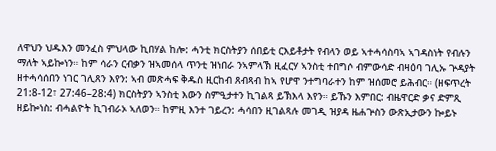ለዋህን ህዱእን መንፈስ ምህላው ኪበሃል ከሎ: ሓንቲ ክርስትያን ሰበይቲ ርእይቶታት የብላን ወይ ኣተሓሳስባኣ ኣገዳስነት የብሉን ማለት ኣይኰነን። ከም ሳራን ርብቃን ዝኣመሰላ ጥንቲ ዝነበራ ንኣምላኽ ዚፈርሃ ኣንስቲ ተበግሶ ብምውሳድ ብዛዕባ ገሊኡ ጕዳያት ዘተሓሳሰበን ነገር ገሊጸን እየን: ኣብ መጽሓፍ ቅዱስ ዚርከብ ጸብጻብ ከኣ የሆዋ ንተግባራተን ከም ዝሰመሮ ይሕብር። (ዘፍጥረት 21:8-12፣ 27:46–28:4) ክርስትያን ኣንስቲ እውን ስምዒታተን ኪገልጻ ይኽእላ እየን። ይኹን እምበር: ብዜዋርድ ቃና ድምጺ ዘይኰነስ: ብሓልዮት ኪገብራኦ ኣለወን። ከምዚ እንተ ገይረን: ሓሳበን ዚገልጻሉ መገዲ ዝያዳ ዜሐጕስን ውጽኢታውን ኰይኑ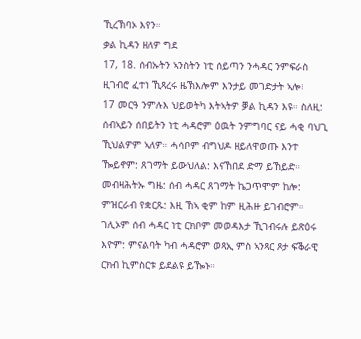ኺረኽባኦ እየን።
ቃል ኪዳን ዘለዎ ግደ
17, 18. ሰብኡትን ኣንስትን ነቲ ሰይጣን ንሓዳር ንምፍራስ ዚገብሮ ፈተነ ኺጻረሩ ዜኽእሎም እንታይ መገድታት ኣሎ፧
17 መርዓ ንምሉእ ህይወትካ እትኣትዎ ቓል ኪዳን እዩ። ስለዚ: ሰብኣይን ሰበይትን ነቲ ሓዳሮም ዕዉት ንምግባር ናይ ሓቂ ባህጊ ኺህልዎም ኣለዎ። ሓሳቦም ብግህዶ ዘይለዋወጡ እንተ ዀይኖም: ጸገማት ይውህለል: እናኸበደ ድማ ይኸይድ። መብዛሕትኡ ግዜ: ሰብ ሓዳር ጸገማት ኬጋጥሞም ከሎ: ምዝርራብ የቋርጹ: እዚ ኸኣ ቂም ከም ዚሕዙ ይገብሮም። ገሊኦም ሰብ ሓዳር ነቲ ርክቦም መወዳእታ ኺገብሩሉ ይጽዕሩ እዮም: ምናልባት ካብ ሓዳሮም ወጻኢ ምስ ኣንጻር ጾታ ፍቕራዊ ርክብ ኪምስርቱ ይደልዩ ይዀኑ።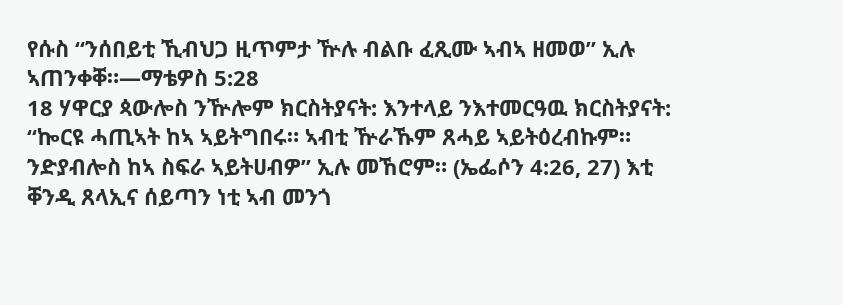የሱስ “ንሰበይቲ ኺብህጋ ዚጥምታ ዅሉ ብልቡ ፈጺሙ ኣብኣ ዘመወ” ኢሉ ኣጠንቀቐ።—ማቴዎስ 5:28
18 ሃዋርያ ጳውሎስ ንዅሎም ክርስትያናት: እንተላይ ንእተመርዓዉ ክርስትያናት: “ኰርዩ ሓጢኣት ከኣ ኣይትግበሩ። ኣብቲ ዅራኹም ጸሓይ ኣይትዕረብኩም። ንድያብሎስ ከኣ ስፍራ ኣይትሀብዎ” ኢሉ መኸሮም። (ኤፌሶን 4:26, 27) እቲ ቐንዲ ጸላኢና ሰይጣን ነቲ ኣብ መንጎ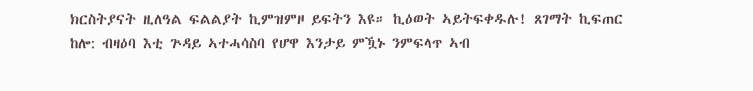ክርስትያናት ዚለዓል ፍልልያት ኪምዝምዞ ይፍትን እዩ። ኪዕወት ኣይትፍቀዱሉ! ጸገማት ኪፍጠር ከሎ: ብዛዕባ እቲ ጕዳይ ኣተሓሳስባ የሆዋ እንታይ ምዃኑ ንምፍላጥ ኣብ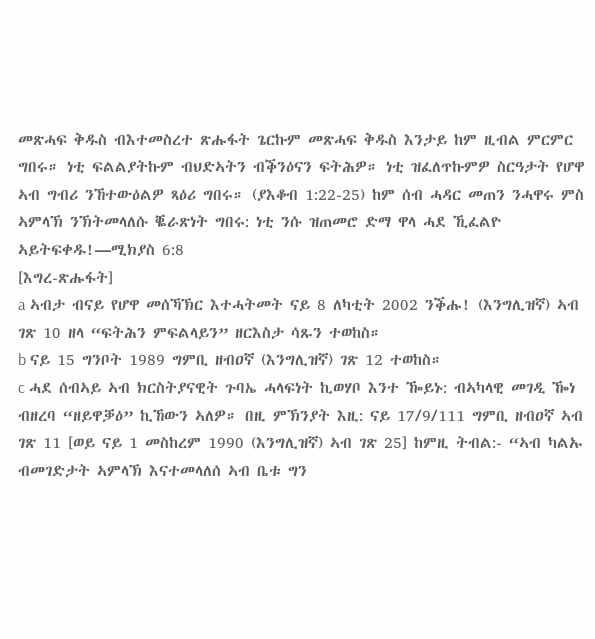መጽሓፍ ቅዱስ ብእተመስረተ ጽሑፋት ጌርኩም መጽሓፍ ቅዱስ እንታይ ከም ዚብል ምርምር ግበሩ። ነቲ ፍልልያትኩም ብህድኣትን ብቕንዕናን ፍትሕዎ። ነቲ ዝፈለጥኩምዎ ስርዓታት የሆዋ ኣብ ግብሪ ንኸተውዕልዎ ጻዕሪ ግበሩ። (ያእቆብ 1:22-25) ከም ሰብ ሓዳር መጠን ንሓዋሩ ምስ ኣምላኽ ንኽትመላለሱ ቘራጽነት ግበሩ: ነቲ ንሱ ዝጠመሮ ድማ ዋላ ሓደ ኺፈልዮ ኣይትፍቀዱ!—ሚክያስ 6:8
[እግረ-ጽሑፋት]
a ኣብታ ብናይ የሆዋ መሰኻኽር እተሓትመት ናይ 8 ለካቲት 2002 ንቕሑ! (እንግሊዝኛ) ኣብ ገጽ 10 ዘላ “ፍትሕን ምፍልላይን” ዘርእስታ ሳጹን ተወከስ።
b ናይ 15 ግንቦት 1989 ግምቢ ዘብዐኛ (እንግሊዝኛ) ገጽ 12 ተወከስ።
c ሓደ ሰብኣይ ኣብ ክርስትያናዊት ጉባኤ ሓላፍነት ኪወሃቦ እንተ ዀይኑ: ብኣካላዊ መገዲ ዀነ ብዘረባ “ዘይዋቓዕ” ኪኸውን ኣለዎ። በዚ ምኽንያት እዚ: ናይ 17/9/111 ግምቢ ዘብዐኛ ኣብ ገጽ 11 [ወይ ናይ 1 መስከረም 1990 (እንግሊዝኛ) ኣብ ገጽ 25] ከምዚ ትብል:- “ኣብ ካልኡ ብመገድታት ኣምላኽ እናተመላለሰ ኣብ ቤቱ ግን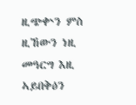ዚጭቍን ምስ ዚኸውን ነዚ መዓርግ እዚ ኣይበቅዕን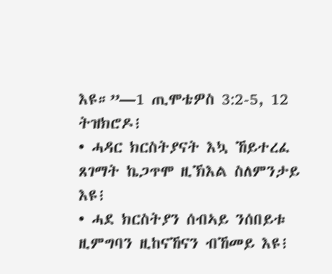እዩ።”—1 ጢሞቴዎስ 3:2-5, 12
ትዝክሮዶ፧
• ሓዳር ክርስትያናት እኳ ኸይተረፈ ጸገማት ኬጋጥሞ ዚኽእል ስለምንታይ እዩ፧
• ሓደ ክርስትያን ሰብኣይ ንሰበይቱ ዚምግባን ዚከናኸናን ብኸመይ እዩ፧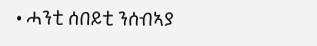• ሓንቲ ሰበይቲ ንሰብኣያ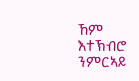ኸም እተኽብሮ ንምርኣይ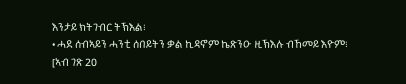እንታይ ክትገብር ትኽእል፧
• ሓደ ሰብኣይን ሓንቲ ሰበይትን ቃል ኪዳኖም ኬጽንዑ ዚኽእሉ ብኸመይ እዮም፧
[ኣብ ገጽ 20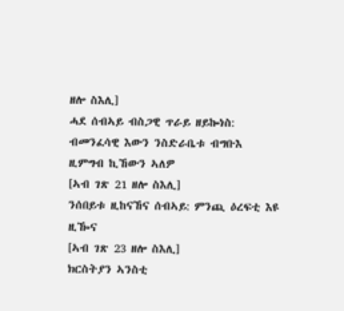ዘሎ ስእሊ]
ሓደ ሰብኣይ ብስጋዊ ጥራይ ዘይኰነስ: ብመንፈሳዊ እውን ንስድራቤቱ ብግቡእ ዚምግብ ኪኸውን ኣለዎ
[ኣብ ገጽ 21 ዘሎ ስእሊ]
ንሰበይቱ ዚከናኸና ሰብኣይ: ምንጪ ዕረፍቲ እዩ ዚዀና
[ኣብ ገጽ 23 ዘሎ ስእሊ]
ክርስትያን ኣንስቲ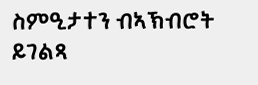ስምዒታተን ብኣኽብሮት ይገልጻ